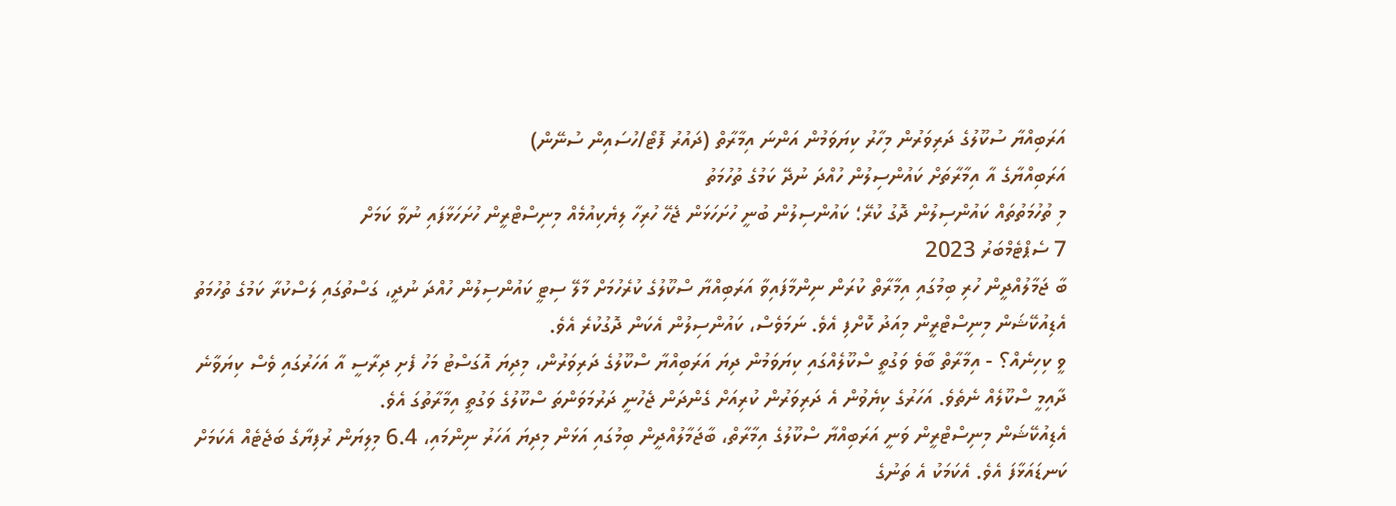އަރަބިއްޔާ ސުކޫލުގެ ދަރިވަރުން މިހާރު ކިޔަވަމުން އަންނަ އިމާރާތް (ދައުރު ފޮޓޯ/ހުސައިން ސުނޭން)
އަރަބިއްޔާގެ އާ އިމާރާތަށް ކައުންސިލުން ހުއްދަ ނުދޭ ކަމުގެ ތުހުމަތު
މި ތުހުމަތުތައް ކައުންސިލުން ދޮގު ކުރޭ؛ ކައުންސިލުން ބުނީ ހުށަހަޅަން ޖެހޭ ހުރިހާ ލިޔެކިއުމެއް މިނިސްޓްރީން ހުށަހަޅާފައި ނުވާ ކަމަށް
7 ސެޕްޓެމްބަރު 2023
ބާ ޖަމާލުއްދީން ހުރި ބިމުގައި އިމާރާތް ކުރަން ނިންމާފައިވާ އަރަބިއްޔާ ސްކޫލުގެ ކުރެހުމަށް މާލޭ ސިޓީ ކައުންސިލުން ހުއްދަ ނުދީ، ގަސްތުގައި ލަސްކުރާ ކަމުގެ ތުހުމަތު އެޑިއުކޭޝަން މިނިސްޓްރީން މިއަދު ކޮށްފި އެވެ. ނަމަވެސް، ކައުންސިލުން އެކަން ދޮގުކުރެ އެވެ.
ވީ ކިހިނެއް؟ - އިމާރާތް ބާވެ ވަގުތީ ސްކޫލެއްގައި ކިޔަވަމުން ދިޔަ އަރަބިއްޔާ ސްކޫލުގެ ދަރިވަރުން، މިދިޔަ އޮގަސްޓު މަހު ފެށި ދިރާސީ އާ އަހަރުގައި ވެސް ކިޔަވާނެ ދާއިމީ ސްކޫލެއް ނެތެވެ. އަހަރުގެ ކިޔެވުން އެ ދަރިވަރުން ކުރިއަށް ގެންދަން ޖެހުނީ ދަރުމަވަންތަ ސްކޫލުގެ ވަގުތީ އިމާރާތުގަ އެވެ.
އެޑިއުކޭޝަން މިނިސްޓްރީން ވަނީ އަރަބިއްޔާ ސްކޫލުގެ އިމާރާތް، ބާޖަމާލުއްދީން ބިމުގައި އަޅަން މިދިޔަ އަހަރު ނިންމައި، 6.4 މިލިޔަން ރުފިޔާގެ ބަޖެޓެއް އެކަމަށް ކަނޑައަޅާފަ އެވެ. އެކަމަކު އެ ތަނުގެ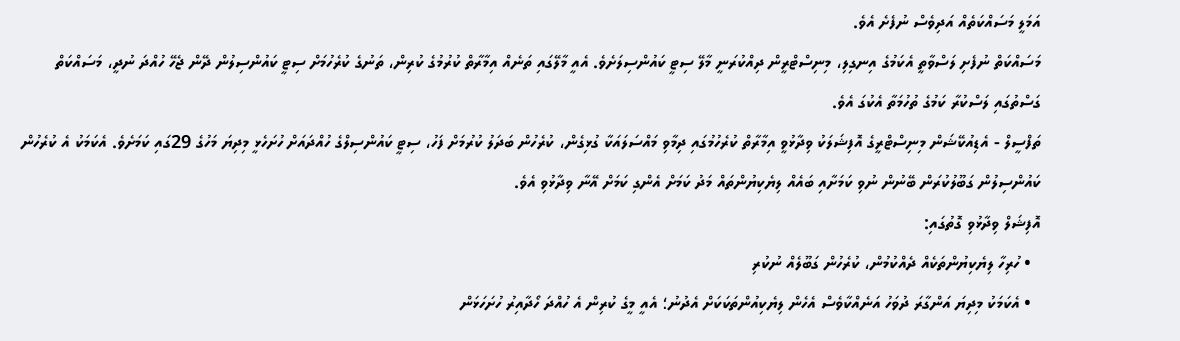އަމަލީ މަސައްކަތެއް އަދިވެސް ނުފެށެ އެވެ.
މަސައްކަތް ނުފެށި ލަސްވާތީ އެކަމުގެ އިނގިލި، މިނިސްޓްރީން ދިއްކުރަނީ މާލޭ ސިޓީ ކައުންސިލަށެވެ. އެއީ މާލޭގައި ތަނެއް އިމާރާތް ކުރުމުގެ ކުރިން، ތަނުގެ ކުރެހުމަށް ސިޓީ ކައުންސިލުން ދޭން ޖެހޭ ހުއްދަ ނުދީ، މަސައްކަތް ގަސްތުގައި ލަސްކުރާ ކަމުގެ ތުހުމަތާ އެކުގަ އެވެ.
ތަފްސީލް - އެޑިއުކޭޝަން މިނިސްޓްރީގެ އޮފިޝަލަކު ވިދާޅުވީ އިމާރާތް ކުރެހުމުގައި ދިމާވި މައްސަލައަކާ ގުޅިގެން، ކުރެހުން ބަދަލު ކުރުމަށް ފަހު، ސިޓީ ކައުންސިލްގެ ހުއްދައަށް ހުށަހެޅީ މިދިޔަ މަހުގެ 29ގައި ކަމަށެވެ. އެކަމަކު އެ ކުރެހުން ކައުންސިލުން ގަބޫލުކުރަން ބޭނުން ނުވި ކަމަށާއި ބައެއް ލިޔެކިޔުންތައް މަދު ކަމަށް އެންގި ކަމަށް އޭނާ ވިދާޅުވި އެވެ.
އޮފިޝަލް ވިދާޅުވި ގޮތުގައި:
  • ހުރިހާ ލިޔެކިޔުންތަކެއް ދެއްކުމުން، ކުރެހުން ގަބޫލެއް ނުކުރި
  • އެކަމަކު މިދިޔަ އަންގާރަ ދުވަހު އަނެއްކާވެސް އެހެން ލިޔެކިއުންތަކަކަށް އެދުނު؛ އެއީ މީގެ ކުރިން އެ ހުއްދަ ހޯދާއިރު ހުށަހަޅަން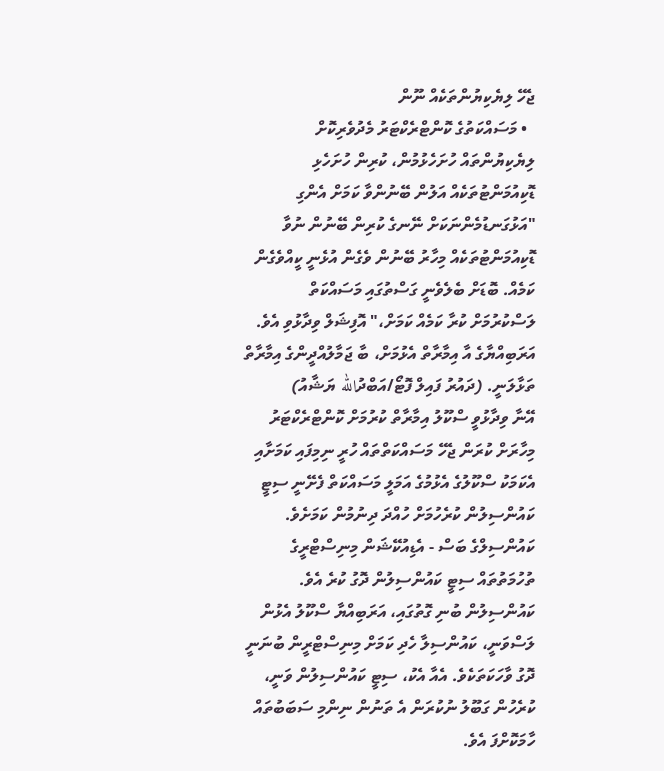ޖެހޭ ލިޔެކިޔުންތަކެއް ނޫން
  • މަސައްކަތުގެ ކޮންޓްރެކްޓަރު މެދުވެރިކޮށް ލިޔެކިޔުންތައް ހުށަހެޅުމުން، ކުރިން ހުށަހެޅި ޑޮކިއުމަންޓުތަކެއް އަލުން ބޭނުންވާ ކަމަށް އެންގި
"އަޅުގަނޑުމެންނަކަށް ނޭނގެ ކުރިން ބޭނުން ނުވާ ޑޮކިއުމަންޓުތަކެއް މިހާރު ބޭނުން ވެގެން އުޅެނީ ކީއްވެގެން ކަމެއް. ބޮޑަށް ބެލެވެނީ ގަސްތުގައި މަސައްކަތް ލަސްކުރުމަށް ކުރާ ކަމެއް ކަމަށް،" އޮފިޝަލް ވިދާޅުވި އެވެ.
އަރަބިއްޔާގެ އާ އިމާރާތް އެޅުމަށް، ބާ ޖަމާލުއްދީންގެ އިމާރާތް ތަޅާލަނީ. (ދައުރު ފައިލް ފޮޓޯ/އަބްދުالله ޔަޝާއު)
އޭނާ ވިދާޅުވީ ސްކޫލު އިމާރާތް ކުރުމަށް ކޮންޓްރެކްޓަރު މިހާރަށް ކުރަން ޖެހޭ މަސައްކަތްތައް ހުރީ ނިމިފައި ކަމަށާއި އެކަމަކު ސްކޫލުގެ އެޅުމުގެ އަމަލީ މަސައްކަތް ފެށޭނީ ސިޓީ ކައުންސިލުން ކުރެހުމަށް ހުއްދަ ދިނުމުން ކަމަށެވެ.
ކައުންސިލްގެ ބަސް - އެޑިއުކޭޝަން މިނިސްޓްރީގެ ތުހުމަތުތައް ސިޓީ ކައުންސިލުން ދޮގު ކުރެ އެވެ.
ކައުންސިލުން ބުނި ގޮތުގައި، އަރަބިއްޔާ ސްކޫލު އެޅުން ލަސްވަނީ، ކައުންސިލާ ހެދި ކަމަށް މިނިސްޓްރީން ބުނަނީ ދޮގު ވާހަކަތަކެވެ. އެއާ އެކު، ސިޓީ ކައުންސިލުން ވަނީ، ކުރެހުން ގަބޫލު ނުކުރަން އެ ތަނުން ނިންމި ސަބަބުތައް ހާމަކޮށްފަ އެވެ.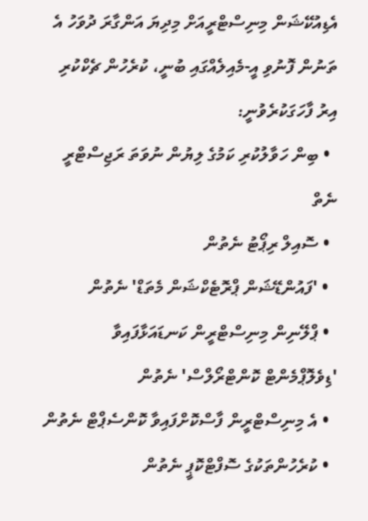އެޑިއުކޭޝަން މިނިސްޓްރީއަށް މިދިޔަ އަންގާރަ ދުވަހު އެ ތަނުން ފޮނުވި އީ-މެއިލެއްގައި ބުނީ، ކުރެހުން ޗެކްކުރި އިރު ފާހަގަކުރެވުނީ:
  • ބިން ހަވާލުކުރި ކަމުގެ ލިޔުން ނުވަތަ ރަޖިސްޓްރީ ނެތް
  • ސޮއިލް ރިޕޯޓު ނެތުން
  • 'ފައުންޑޭޝަން ޕްރޮޓެކްޝަން މެތަޑް' ނެތުން
  • ޕްލޭނިން މިނިސްޓްރީން ކަނޑައަޅާފައިވާ 'ޑިވެލޮޕްމެންޓް ކޮންޓްރޯލްސް' ނެތުން
  • އެ މިނިސްޓްރީން ފާސްކޮށްފައިވާ ކޮންސެޕްޓް ނެތުން
  • ކުރެހުންތަކުގެ ސޮފްޓްކޮޕީ ނެތުން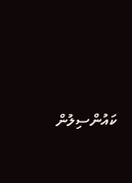ކައުންސިލުން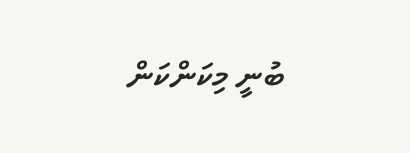ބުނީ މިކަންކަން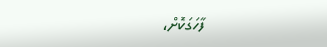ފާހަގަކޮށް،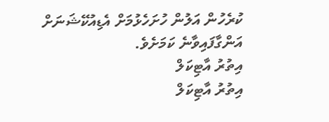ކުރެހުން އަލުން ހުށަހެޅުމަށް އެޑިއުކޭޝަނަށް އަންގާފައިވާނެ ކަމަށެވެ.
އިތުރު އާޓިކަލް
އިތުރު އާޓިކަލް